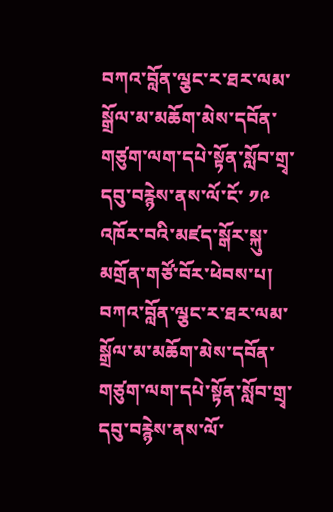བཀའ་བློན་ལྕང་ར་ཐར་ལམ་སྒྲོལ་མ་མཆོག་མེས་དབོན་གཙུག་ལག་དཔེ་སྟོན་སློབ་གྲྭ་དབུ་བརྙེས་ནས་ལོ་ངོ་ ༡༩ འཁོར་བའི་མཛད་སྒོར་སྐུ་མགྲོན་གཙོ་བོར་ཕེབས་པ། བཀའ་བློན་ལྕང་ར་ཐར་ལམ་སྒྲོལ་མ་མཆོག་མེས་དབོན་གཙུག་ལག་དཔེ་སྟོན་སློབ་གྲྭ་དབུ་བརྙེས་ནས་ལོ་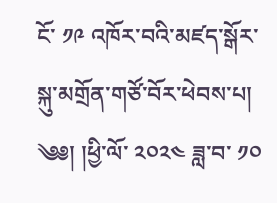ངོ་ ༡༩ འཁོར་བའི་མཛད་སྒོར་སྐུ་མགྲོན་གཙོ་བོར་ཕེབས་པ། ༄༅། །ཕྱི་ལོ་ ༢༠༢༤ ཟླ་བ་ ༡༠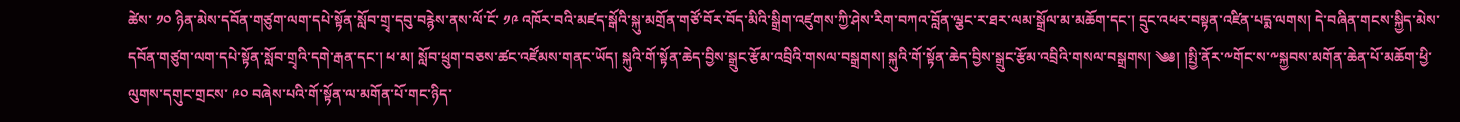ཚེས་ ༡༠ ཉིན་མེས་དབོན་གཙུག་ལག་དཔེ་སྟོན་སློབ་གྲྭ་དབུ་བརྙེས་ནས་ལོ་ངོ་ ༡༩ འཁོར་བའི་མཛད་སྒོའི་སྐུ་མགྲོན་གཙོ་བོར་བོད་མིའི་སྒྲིག་འཛུགས་ཀྱི་ཤེས་རིག་བཀའ་བློན་ལྕང་ར་ཐར་ལམ་སྒྲོལ་མ་མཆོག་དང་། དྲུང་འཕར་བསྟན་འཛིན་པདྨ་ལགས། དེ་བཞིན་གངས་སྐྱིད་མེས་དབོན་གཙུག་ལག་དཔེ་སྟོན་སློབ་གྲྭའི་དགེ་རྒན་དང་། ཕ་མ། སློབ་ཕྲུག་བཅས་ཚང་འཛོམས་གནང་ཡོད། སྐུའི་གོ་སྟོན་ཆེད་བྱིས་སྒྲུང་རྩོམ་འབྲིའི་གསལ་བསྒྲགས། སྐུའི་གོ་སྟོན་ཆེད་བྱིས་སྒྲུང་རྩོམ་འབྲིའི་གསལ་བསྒྲགས། ༄༅། །སྤྱི་ནོར་༸གོང་ས་༸སྐྱབས་མགོན་ཆེན་པོ་མཆོག་ཕྱི་ལུགས་དགུང་གྲངས་ ༩༠ བཞེས་པའི་གོ་སྟོན་ལ་མགོན་པོ་གང་ཉིད་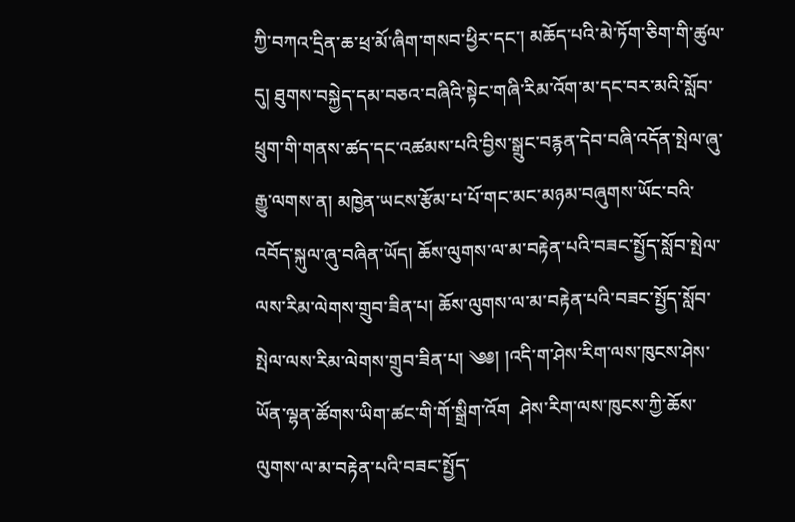ཀྱི་བཀའ་དྲིན་ཆ་ཕྲ་མོ་ཞིག་གསབ་ཕྱིར་དང་། མཆོད་པའི་མེ་ཏོག་ཅིག་གི་ཚུལ་དུ། ཐུགས་བསྐྱེད་དམ་བཅའ་བཞིའི་སྟེང་གཞི་རིམ་འོག་མ་དང་བར་མའི་སློབ་ཕྲུག་གི་གནས་ཚད་དང་འཚམས་པའི་བྱིས་སྒྲུང་བརྙན་དེབ་བཞི་འདོན་སྤེལ་ཞུ་རྒྱུ་ལགས་ན། མཁྱེན་ཡངས་རྩོམ་པ་པོ་གང་མང་མཉམ་བཞུགས་ཡོང་བའི་འབོད་སྐུལ་ཞུ་བཞིན་ཡོད། ཆོས་ལུགས་ལ་མ་བརྟེན་པའི་བཟང་སྤྱོད་སློབ་སྤེལ་ལས་རིམ་ལེགས་གྲུབ་ཟིན་པ། ཆོས་ལུགས་ལ་མ་བརྟེན་པའི་བཟང་སྤྱོད་སློབ་སྤེལ་ལས་རིམ་ལེགས་གྲུབ་ཟིན་པ། ༄༅། །འདི་ག་ཤེས་རིག་ལས་ཁུངས་ཤེས་ཡོན་ལྷན་ཚོགས་ཡིག་ཚང་གི་གོ་སྒྲིག་འོག  ཤེས་རིག་ལས་ཁུངས་ཀྱི་ཆོས་ལུགས་ལ་མ་བརྟེན་པའི་བཟང་སྤྱོད་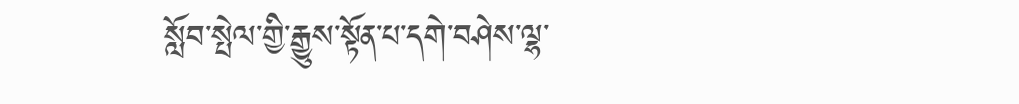སློབ་སྤེལ་གྱི་རྒྱུས་སྟོན་པ་དགེ་བཤེས་ལྷ་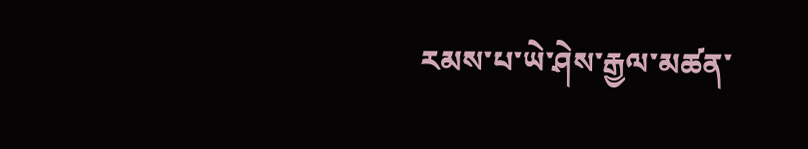རམས་པ་ཡེ་ཤེས་རྒྱལ་མཚན་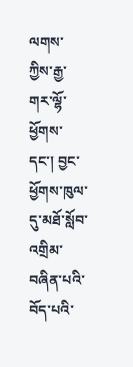ལགས་ཀྱིས་རྒྱ་གར་ལྷོ་ཕྱོགས་དང་། བྱང་ཕྱོགས་ཁུལ་དུ་མཐོ་སློབ་འགྲིམ་བཞིན་པའི་བོད་པའི་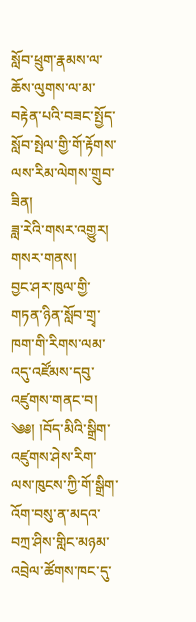སློབ་ཕྲུག་རྣམས་ལ་ཆོས་ལུགས་ལ་མ་བརྟེན་པའི་བཟང་སྤྱོད་སློབ་སྤེལ་གྱི་གོ་རྟོགས་ལས་རིམ་ལེགས་གྲུབ་ཟིན།
ཟླ་རེའི་གསར་འགྱུར།
གསར་གནས།
བྱང་ཤར་ཁུལ་གྱི་གཏན་ཉིན་སློབ་གྲྭ་ཁག་གི་རིགས་ལམ་འདུ་འཛོམས་དབུ་འཛུགས་གནང་བ།
༄༅། །བོད་མིའི་སྒྲིག་འཛུགས་ཤེས་རིག་ལས་ཁུངས་ཀྱི་གོ་སྒྲིག་འོག་བསུ་ན་མདའ་བཀྲ་ཤིས་གླིང་མཉམ་འབྲེལ་ཚོགས་ཁང་དུ་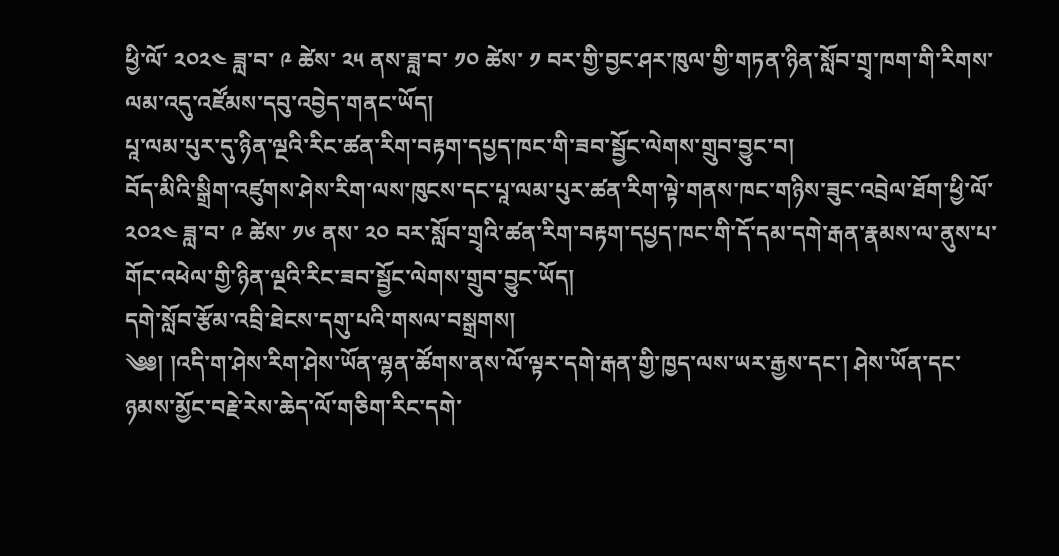ཕྱི་ལོ་ ༢༠༢༤ ཟླ་བ་ ༩ ཚེས་ ༢༥ ནས་ཟླ་བ་ ༡༠ ཚེས་ ༡ བར་གྱི་བྱང་ཤར་ཁུལ་གྱི་གཏན་ཉིན་སློབ་གྲྭ་ཁག་གི་རིགས་ལམ་འདུ་འཛོམས་དབུ་འབྱེད་གནང་ཡོད།
པཱ་ལམ་པུར་དུ་ཉིན་ལྔའི་རིང་ཚན་རིག་བརྟག་དཔྱད་ཁང་གི་ཟབ་སྦྱོང་ལེགས་གྲུབ་བྱུང་བ།
བོད་མིའི་སྒྲིག་འཛུགས་ཤེས་རིག་ལས་ཁུངས་དང་པཱ་ལམ་པུར་ཚན་རིག་ལྟེ་གནས་ཁང་གཉིས་ཟུང་འབྲེལ་ཐོག་ཕྱི་ལོ་ ༢༠༢༤ ཟླ་བ་ ༩ ཚེས་ ༡༦ ནས་ ༢༠ བར་སློབ་གྲྭའི་ཚན་རིག་བརྟག་དཔྱད་ཁང་གི་དོ་དམ་དགེ་རྒན་རྣམས་ལ་ནུས་པ་གོང་འཕེལ་གྱི་ཉིན་ལྔའི་རིང་ཟབ་སྦྱོང་ལེགས་གྲུབ་བྱུང་ཡོད།
དགེ་སློབ་རྩོམ་འབྲི་ཐེངས་དགུ་པའི་གསལ་བསྒྲགས།
༄༅། །འདི་ག་ཤེས་རིག་ཤེས་ཡོན་ལྷན་ཚོགས་ནས་ལོ་ལྟར་དགེ་རྒན་གྱི་ཁྱད་ལས་ཡར་རྒྱས་དང་། ཤེས་ཡོན་དང་ཉམས་མྱོང་བརྗེ་རེས་ཆེད་ལོ་གཅིག་རིང་དགེ་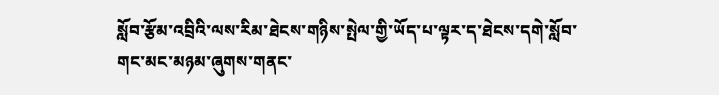སློབ་རྩོམ་འབྲིའི་ལས་རིམ་ཐེངས་གཉིས་སྤེལ་གྱི་ཡོད་པ་ལྟར་ད་ཐེངས་དགེ་སློབ་གང་མང་མཉམ་ཞུགས་གནང་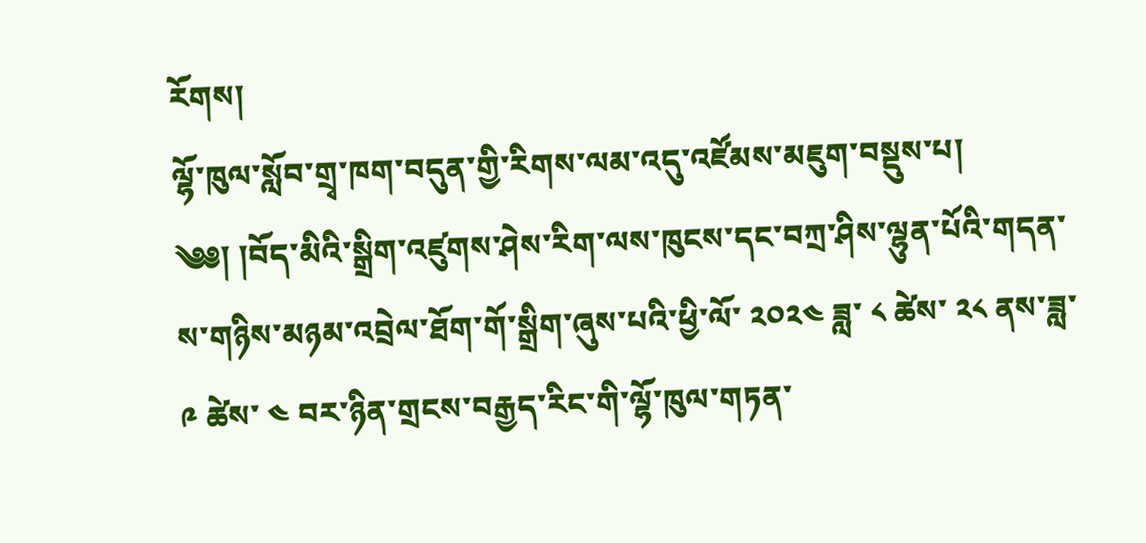རོགས།
ལྷོ་ཁུལ་སློབ་གྲྭ་ཁག་བདུན་གྱི་རིགས་ལམ་འདུ་འཛོམས་མཇུག་བསྡུས་པ།
༄༅། །བོད་མིའི་སྒྲིག་འཛུགས་ཤེས་རིག་ལས་ཁུངས་དང་བཀྲ་ཤིས་ལྷུན་པོའི་གདན་ས་གཉིས་མཉམ་འབྲེལ་ཐོག་གོ་སྒྲིག་ཞུས་པའི་ཕྱི་ལོ་ ༢༠༢༤ ཟླ་ ༨ ཚེས་ ༢༨ ནས་ཟླ་ ༩ ཚེས་ ༤ བར་ཉིན་གྲངས་བརྒྱད་རིང་གི་ལྷོ་ཁུལ་གཏན་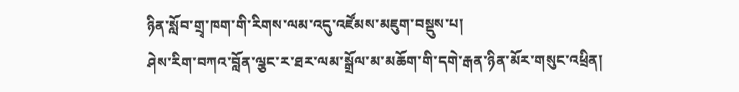ཉིན་སློབ་གྲྭ་ཁག་གི་རིགས་ལམ་འདུ་འཛོམས་མཇུག་བསྡུས་པ།
ཤེས་རིག་བཀའ་བློན་ལྕང་ར་ཐར་ལམ་སྒྲོལ་མ་མཆོག་གི་དགེ་རྒན་ཉིན་མོར་གསུང་འཕྲིན།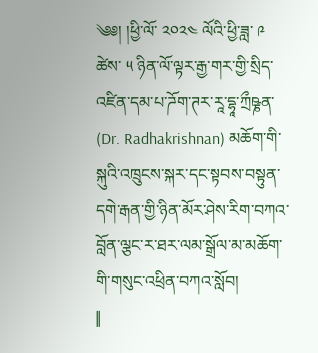༄༅། །ཕྱི་ལོ་ ༢༠༢༤ ལོའི་ཕྱི་ཟླ་ ༩ ཚེས་ ༥ ཉིན་ལོ་ལྟར་རྒྱ་གར་གྱི་སྲིད་འཛིན་དམ་པ་ཌོག་ཊར་རཱ་དྷཱ་ཀྲྀཥྞན་ (Dr. Radhakrishnan) མཆོག་གི་སྐུའི་འཁྲུངས་སྐར་དང་སྟབས་བསྟུན་དགེ་རྒན་གྱི་ཉིན་མོར་ཤེས་རིག་བཀའ་བློན་ལྕང་ར་ཐར་ལམ་སྒྲོལ་མ་མཆོག་གི་གསུང་འཕྲིན་བཀའ་སློབ།
||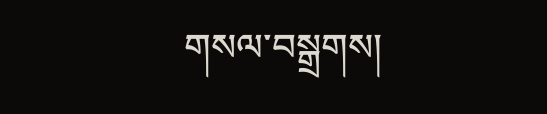གསལ་བསྒྲགས།